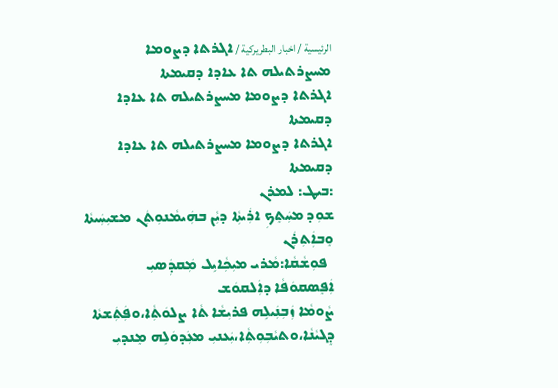الرئيسية / اخبار البطريركية / ܐܓܪܬܐ ܕܨܘܡܐ ܡܚܨܪܬܝܠܗ ܬܐ ܥܐܕܐ ܕܩܝܡܬܐ
ܐܓܪܬܐ ܕܨܘܡܐ ܡܚܨܪܬܝܠܗ ܬܐ ܥܐܕܐ ܕܩܝܡܬܐ
ܐܓܪܬܐ ܕܨܘܡܐ ܡܚܨܪܬܝܠܗ ܬܐ ܥܐܕܐ ܕܩܝܡܬܐ
:ܒܝܛ: ܠܡܪܢ
ܫܘܼܕ ܡܚܲܬܸܟܼ ܐܪܲܝܬܼܵܐ ܕܝܼܵܢ ܒܗܲܝܡܵܢܘܼܬܲܢ ܡܫܝܼܚܲܝܬܵܐ ܘܸܒܐܲܬܼܪܲܢ
  ܦܘܼܫܵܩܵܐ:ܡܵܪܝ ܡܝܼܟܼܵܐܝܹܠ ܡܲܩܕܲܣܝܼ
ܐܲܦܸܣܩܘܿܦܵܐ ܕܐܲܠܩܘܿܫ
ܨܵܘܡܵܐ ܙܲܒܼܢܲܝܠܹܗ ܦܪܝܼܫܵܐ ܬܵܐ ܨܠܘܿܬܼܵܐ،ܘܦܲܬܲܫܬܵܐ ܕܸܓܝܵܢܵܐ،ܘܬܝܵܒܼܘܼܬܼܵܐ،ܝܲܥܢܝܼ ܡܥܲܕܘܿܠܹܗ ܡܸܢܕܝܼ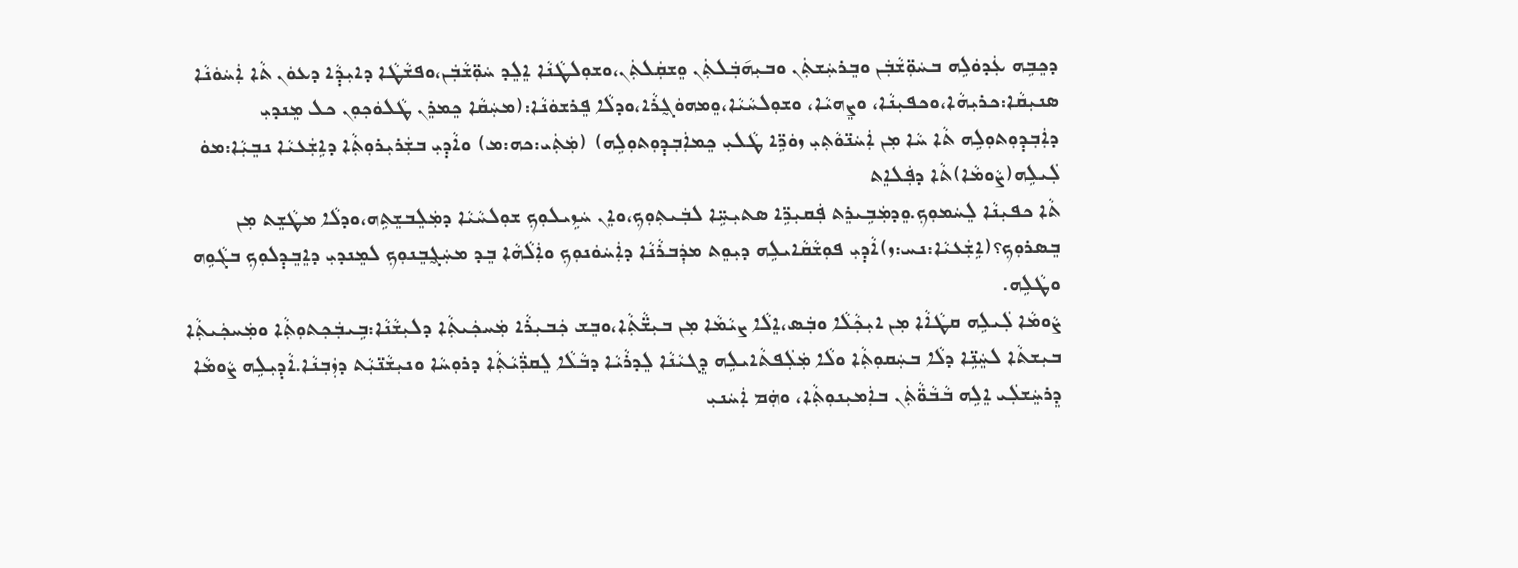ܕܟܸܒܹܗ ܥܲܕܘܿܠܹܗ ܒܚܿܘܼ̈ܫܵܒܲܢ ܘܒܸܪܚܲܫܬܲܢ ܘܒܝܼܗ݇ܒܲܠܬܲܢ ܘܸܫܩܲܠܬܲܢ،ܘܫܘܼܠܛܵܢܵܐ ܐܸܠܸܕ ܚܿܘܼ̈ܫܵܒܲܢ،ܘܦܫܵܛܵܐ ܕܐܝܼܕ̣ܵܐ ܕܥܘܿܢ ܬܵܐ ܐܲܚܿܘܿܢܵܐ ܣܢܝܼܩܵܐ:ܟܪܝܼܗܵܐ،ܘܟܦܝܼܢܵܐ، ܘܨܸܗܝܵܐ، ܘܫܘܼܠܚܵܝܵܐ،ܘܸܡܗܘܿܓ̰ܪܵܐ،ܘܕܠܵܐ ܦܸܪܫܘܿܢܵܐ:(ܡܚܲܩܵܐ ܟܸܡܪܸܢ ܛܵܠܘܿܟܼܘܼܢ ܟܠ ܡܸܢܕܝܼ ܕܐܲܒܼܕ̣ܘܼܬܘܼܠܹܗ ܬܵܐ ܚܵܐ ܡܼܢ ܐܲܚܿܢ̈ܘܵܬܼܝܼ ܙܘܿܪܹ̈ܐ ܛܵܠܝܼ ܟܸܡܐܲܒܼܕ̣ܘܼܬܘܼܠܹܗ) (ܡܲܬܲܝ:ܟܗ:ܡ) ܘܐܵܕ̣ܝܼ ܒܫܲܪܝܼܪܘܼܬܼܵܐ ܕܐܹܫܲܥܝܵܐ ܢܒܸܝܼܵܐ:ܡܘܿ ܠܲܝܠܹܗ(ܨܵܘܡܵܐ)ܬܵܐ ܕܦܲܠܐܸܬ
ܬܵܐ ܟܦܝܼܢܵܐ ܠܸܚܿܡܘܼܟܼ.ܘܸܕܡܲܒܹܝܪܸܬ ܦܲܩܝܼܪܹ̈ܐ ܣܬܝܼܚܹ̈ܐ ܠܒܲܝܬܼܘܼܟܼ،ܘܐܸܢ ܚܿܙܹܝܠܘܼܟܼ ܫܘܼܠܚܵܝܵܐ ܕܡܲܠܸܒܫܸܬܹܗ،ܘܕܠܵܐ ܡܛܵܫܸܬ ܡܼܢ ܒܸܣܪܘܼܟܼ؟(ܐܹܫܲܥܝܵܐ:ܢܚ:ܙ)ܐܵܕ̣ܝܼ ܦܘܼܫܵܩܵܐܝܠܹܗ ܕܝܼܘܸܬ ܡܕܲܒܪܵܢܵܐ ܕܐܲܚܿܘܿܢܘܼܟܼ ܘܐܲܠܵܗܵܐ ܒܸܕ ܡܚܲܓ̰ܒܸܢܘܼܟܼ ܠܡܸܢܕܝܼ ܕܐܸܒܸܕ̣ܠܘܼܟܼ ܒܓܵܘܹܗ ܘܛܵܠܹܗ.
ܨܵܘܡܵܐ ܠܲܝܠܹܗ ܩܛܵܐܵܐ ܡܼܢ ܐܝܼܟܼܵܠܵܐ ܘܒܲܣ،ܐܸܠܵܐ ܨܝܵܡܵܐ ܡܼܢ ܒܝܼܫ̈ܵܬܼܵܐ،ܘܒܸܫ ܟܲܒܝܼܪܵܐ ܡܲܚܟܲܝܬܼܵܐ ܕܠܝܼܫܵܢܵܐ:ܒܹܝܒܲܟܼܬܘܼܬܼܵܐ ܘܡܲܚܟܲܝܬܼܵܐ ܒܝܼܫܬܵܐ ܠܚܸܿܢܹ̈ܐ ܕܠܵܐ ܒܚܲܩܘܼܬܼܵܐ ܘܠܵܐ ܡܲܠܲܦܬܵܐܝܠܹܗ ܕܸܓܝܵܢܵܐ ܠܸܕܪܵܝܵܐ ܕܒܵܠܵܐ ܠܸܩܪ̈ܲܝܵܬܼܵܐ ܕܪܘܼܚܵܐ ܘܢܝܼܫܵܢ̈ܝܼܵܬ ܕܙܲܒܼܢܵܐ.ܐܵܕ̣ܝܼܠܹܗ ܨܵܘܡܵܐ ܕܸܪܚܸܿܫܠܲܝ ܐܸܠܹܗ ܒܵܒܵܘ̈ܵܬܲܢ ܒܐܲܡܝܼܢܘܼܬܼܵܐ، ܘܗܲܡ ܐܲܚܿܢܝܼ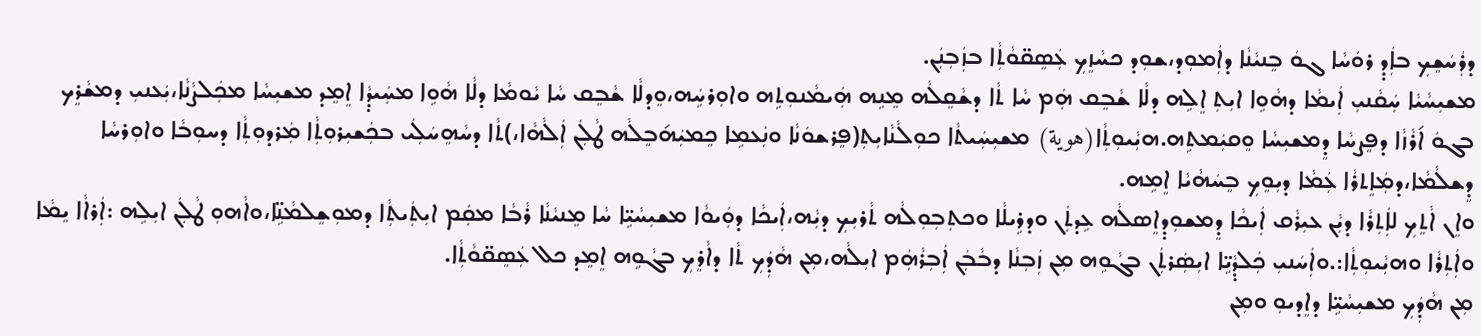ܕܪܲܚܿܫܸܟܼ ܒܐܲܕ̣ ܪܘܿܚܵܐ ܓܘܿ ܒܸܢܝܵܢܵܐ ܕܐܲܡܘܼܕ،ܫܘܼܕ ܟܚܵܙܸܟܼ ܥܲܣܸܩ̈ܘܵܬܼܵܐ ܒܙܲܒܼܢܲܢ.
ܡܫܝܼܚܵܝܵܐ ܚܲܩܵܢܝܼ ܐܲܝܡܵܐ ܕܗܵܘܹܐ ܐܝܼܬܼ ܐܸܠܹܗ ܕܠܵܐ ܫܵܒܸܩ ܗܲܡ ܚܵܐ ܬܵܐ ܕܫܵܩܸܠܵܗ ܡܸܢܹܗ ܗܲܝܡܵܢܘܼܬܹܗ ܘܐܘܼܪܚܹܿܗ،ܘܸܕܠܵܐ ܫܵܒܸܩ ܚܵܐ ܝܵܘܡܵܐ ܕܠܵܐ ܗܵܘܹܐ ܡܚܲܝܕ̣ܵܐ ܐܸܡܸܕ ܡܫܝܼܚܵܐ ܡܟܲܠܨܵܢܵܐ،ܝܲܥܢܝܼ ܕܡܫܵܪܸܟ ܒܓܘܿ ܐ݇ܪܵܙܵܐ ܕܦܸܨܚܵܐ ܕܸܡܫܝܼܚܵܐ ܘܸܩܝܲܡܬܹܗ.ܗܝܼܵܝܘܼܬܼܵܐ(هوية) ܡܫܝܼܚܲܝܬܵܐ ܟܘܼܠܵܢܵܐܝܼܬܼ(ܦܸܪܫܘܿܢܵܐ ܘܢܲܥܡܹܐ ܟܸܡܝܲܗ݇ܒܸܠܵܗ ܛܵܠܲܢ ܐܲܠܵܗܵܐ،)ܬܵܐ ܕܚܵܗܸܚܿܠܲܝ ܒܟܲܫܝܼܪܘܼܬܼܵܐ ܡܲܪܕܘܼܬܼܵܐ ܕܚܘܼܒܵܐ ܘܐܘܼܪܚܵܐ ܕܸܫܠܵܡܵܐ،ܕܡܲܐܸܬܪܵܐ ܥܲܡܵܐ ܕܝܼܘܸܟܼ ܒܸܚܿܗܵܝܵܐ ܐܸܡܹܗ.
ܘܐܸܢ ܐܵܬܸܟܼ ܠܐܲܬܼܪܵܐ ܕܝܼܵܢ ܥܝܼܪܵܩ ܐܲܝܟܵܐ ܕܸܡܫܘܼܕ̣ܐܸܣܠܵܗ ܥܹܕܬܲܢ ܘܕܪܹܝܠܵܐ ܘܟܬܼܒܼܘܼܠܵܗ ܬܵܪܝܼܟܼ ܕܝܼܵܗ،ܐܲܝܟܵܐ ܕܘܲܝܘܵܐ ܡܫܝܼܚܵܝܹ̈ܐ ܚܵܐ ܡܸܢܝܵܢܵܐ ܪܵܒܵܐ ܡܩܲܡ ܐܝܼܬܲܝܬܼܵܐ ܕܡܘܼܫܸܠܡܵܢܹ̈ܐ،ܘܐܵܗܘܼ ܛܵܠܲܢ ܐܝܼܠܹܗ :ܐܲܪܐܵܐ ܝܸܡܵܐ ܘܐܲܬܼܪܵܐ ܘܗܝܼܵܝܘܼܬܼܵܐ:.ܘܐܲܚܿܢܝܼ ܟܲܠܕ̣ܵܝܹ̈ܐ ܐܝܼܣܲܪܬܲܢ ܒܓܵܘܹܗ ܡܼܢ ܙܲܒܼܢܵܐ ܕܒܵܒܲܢ ܐܲܒܼܪܵܗܲܡ ܐܝܼܠܵܗ،ܡܼܢ ܗܵܕܲܟܼ ܬܵܐ ܕܐܵܪܸܟܼ ܒܓܵܘܹܗ ܐܸܡܸܕ ܟܠ ܥܲܣܸܩ̈ܘܵܬܼܵܐ.
ܡܼܢ ܗܵܕܲܟܼ ܡܫܝܼܚܵܝܹ̈ܐ ܕܐܸܕܝܘܼ ܘܡܼܢ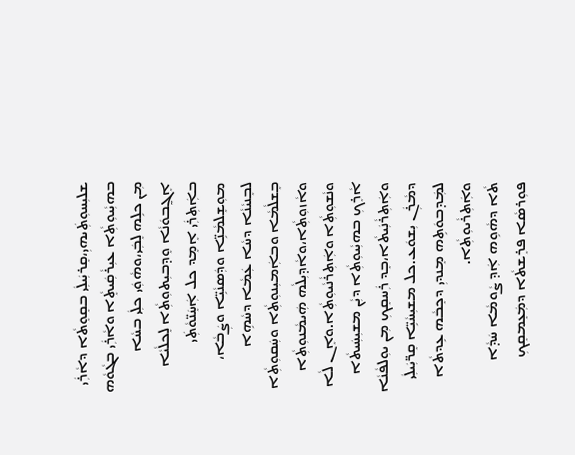ܫܠܝܼܚܘܼܬܲܝܗܝܼ،ܩܸܪܝܲܝܠܲܝ ܒܩܸܘܸܬܵܐ ܕܐܵܪܲܝ ܒܗܝܼܵܝܘܼܬܼܵܐ ܥܝܼܪܵܩܲܝܬܸܵܐ ܘܐܵܪܲܝ ܒܓܵܘܵܗ ܡܼܢ ܟܠܹܗ ܠܸܒܲܝ،ܘܗܵܘܲܝ ܟܠܲܝ ܒܚܵܐ ܐܸܓ̰ܒܘܿܢܵܐ ܘܸܕ̣ܒܝܼܬܘܼܬܼܵܐ ܠܸܟܠܵܝܵܐ ܒܐܲܬܼܪܲܝ ܐܸܡܸܕ ܟܠ ܐܲܚܸܿܢ̈ܘܵܬܲܝ ܡܘܼܫܸܠܡܵܢܹ̈ܐ ܘܕܲܣܢܵܝܹ̈ܐ ܘܨܲܒܵܐ، ܠܒܸܢܝܵܢܵܐ ܕܚܵܐ ܥܲܡܵܐ ܕܚܵܗܹܐ ܒܸܫܠܵܡܵܐ ܘܒܐܲܡܝܼܢܘܼܬܼܵܐ ܘܚܲܩܘܼܬܼܵܐ ܘܐܵܙܘܼܬܼܵܐ،ܘܐܵܕ̣ܝܼܠܵܗ ܗܲܝܡܵܢܘܼܬܼܵܐ ܘܢܵܫܘܼܬܼܵܐ ܘܐܲܬܼܪܵܢܵܝܘܼܬܼܵܐ.ܘܐܸܢ ܠܵܐ ܐܵܪܸܟܼ ܒܗܝܼܵܝܘܼܬܼܵܐ ܕܝܼܵܢ ܡܫܝܼܚܲܝܬܵܐ ܘܐܲܬܼܪܵܢܲܝܬܵܐ،ܒܸܕ ܪܲܚܩܸܟܼ ܡܼܢ ܝܘܼܠܦܵܢܵܐ ܕܡܵܪܲܢ ܝܼܫܘܿܥ.ܟܠ ܡܫܝܼܚܵܝܹ̈ܐ ܩܸܪ̈ܝܲܝܠܲܝ ܠܡܲܕ̣ܒܘܿܬܹܗ ܡܸܢܕܝܼ ܕܟܸܒܵܗ ܥܹܕܬܵܐ ܘܐܲܬܼܪܵܝܘܼܬܼܵܐ.
ܬܵܐ ܕܗܵܘܹܗ ܐܲܕ̣ ܨܵܘܡܵܐ ܚܿܕ̣ܵܐ ܦܘܼܪܣܵܐ ܦܪܸܫܬܵܐ ܕܡܲܥܸܡܩܸܟܼ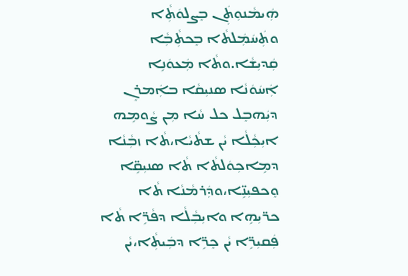ܗܲܝܡܵܢܘܼܬܲܢ ܒܸܨܠܘܿܬܼܵܐ ܘܬܲܚܿܡܲܠܬܵܐ ܒܸܟܬܼܵܒܼܵܐ ܩܲܕܝܼܫܵܐ.ܘܬܵܐ ܡܲܥܘܿܢܹܐ ܐܲܚܿܘܿܢܵܐ ܣܢܝܼܩܵܐ ܒܐܲܡܪܸܢ ܕܝܲܗܒܸܠ ܟܠ ܚܵܐ ܡܼܢ ܨܵܘܡܹܗ ܐܝܼܟܼܵܠܵܐ ܝܵܢ ܫܬܵܝܵܐ،ܬܵܐ ܙܒܼܵܢܵܐ ܕܡܹܐܟܼܘܿܠܬܵܐ ܬܵܐ ܣܢܝܼܩܹ̈ܐ ܘܸܟܦܝܼܢܹ̈ܐ،ܘܕܲܪܡܵܢܵܐ ܬܵܐ ܟܪ̈ܝܼܗܹܐ ܘܐܝܼܒܼܵܠܵܐ ܕܦܵܪܹ̈ܐ ܬܵܐ ܦܲܩܝܼܪܹ̈ܐ ܝܵܢ ܟܸܪܹ̈ܐ ܕܒܲܝܬܼܵܐ،ܝܵܢ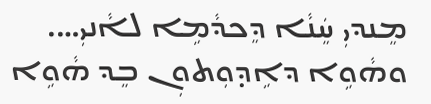ܡܸܢܕܝܼ ܚܸܿܢܵܐ ܕܸܟܕܵܡܹܐ ܠܐܵܢܝܼ….
ܘܗܵܘܹܐ ܕܐܹܕ̣ܘܼܬܘܼܢ ܒܸܕ ܗܵܘܹܐ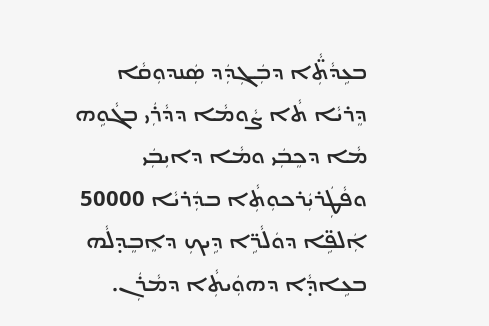ܒܥܹܕܵܬܼ̈ܵܐ ܕܒܲܓܼܕܲܕ ܣܲܢܕܘܼܩܵܐ ܕܸܪܝܵܐ ܬܵܐ ܨܵܘܡܵܐ ܕܕܵܪܲܝ ܒܓܵܘܹܗ ܡܵܐ ܕܟܸܒܲܝ ܘܡܵܐ ܕܐܝܼܒܲܝ ܘܦܵܛܲܪܝܲܪܟܘܼܬܼܵܐ ܒܕܲܪܝܵܐ 50000 ܐܲܠܦܹ̈ܐ ܕܘܿܠܵܪܹ̈ܐ ܕܹܝܟܼ ܕܐܸܒܸܕ̣ܠܵܗ ܒܥܹܐܕ̣ܵܐ ܕܗܘܲܝܬܼܵܐ ܕܡܵܪܲܢ.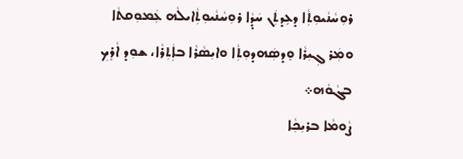ܪܘܼܚܵܢܵܝܘܼܬܼܵܐ ܕܥܹܕܬܲܢ ܚܿܕ̣ܵܐ ܪܘܼܚܵܢܵܝܘܼܬܼܵܐܝܠܵܗ ܥܲܡܘܼܩܬܵܐ ܘܡܲܪ ܓܼܝܼܪܵܐ ܘܸܕܣܲܗܕܘܼܬܼܵܐ ܘܐܝܼܣܵܪܵܐ ܒܐܲܬܼܪܵܐ، ܫܘܼܕ ܐܵܪܸܟܼ ܒܓܵܘܵܗ܀
ܨܵܘܡܵܐ ܒܪܝܼܟܼܵܐ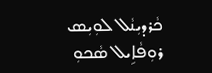ܟܵܪܕܝܼܢܵܠ ܠܘܼܝܼܣ ܪܘܼܦܵܐܹܝܠ ܣܵܟܘܼ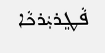ܦܵܛܸܪܝܲܪܟܵܐ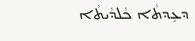ܕܥܹܕܬܵܐ ܟܵܠܕܵܝܬܵܐ